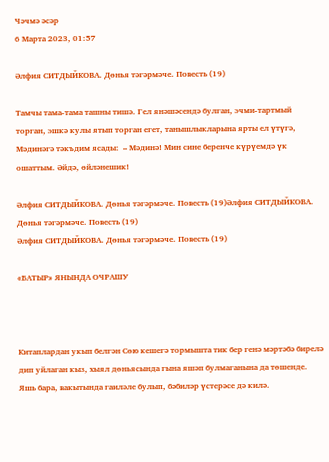Чәчмә әсәр
6 Марта 2023, 01:57

Әлфия СИТДЫЙКОВА. Дөнья тәгәрмәче. Повесть (19)

Тамчы тама-тама ташны тишә. Гел янәшәсендә булган, эчми-тартмый торган, эшкә кулы ятып торган егет, танышлыкларына ярты ел үтүгә, Мәдинәгә тәкъдим ясады:  – Мәдинә! Мин сине беренче күрүемдә үк ошаттым. Әйдә, өйләнешик!

Әлфия СИТДЫЙКОВА. Дөнья тәгәрмәче. Повесть (19)Әлфия СИТДЫЙКОВА. Дөнья тәгәрмәче. Повесть (19)
Әлфия СИТДЫЙКОВА. Дөнья тәгәрмәче. Повесть (19)

«БАТЫР» ЯНЫНДА ОЧРАШУ



Китаплардан укып белгән Сөю кешегә тормышта тик бер генә мәртәбә бирелә дип уйлаган кыз, хыял дөньясында гына яшәп булмаганына да төшенде. Яшь бара, вакытында гаиләле булып, бәбиләр үстерәсе дә килә.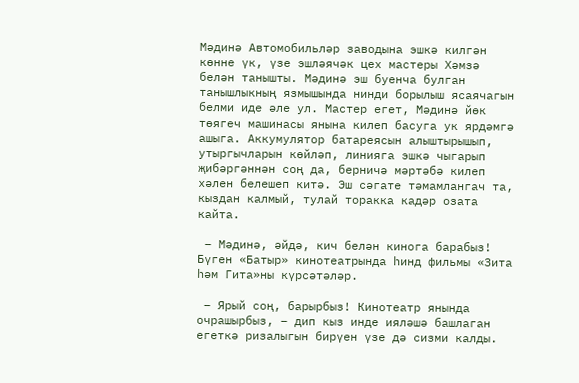Мәдинә Автомобильләр заводына эшкә килгән көнне үк, үзе эшләячәк цех мастеры Хәмзә белән танышты. Мәдинә эш буенча булган танышлыкның язмышында нинди борылыш ясаячагын белми иде әле ул. Мастер егет, Мәдинә йөк төягеч машинасы янына килеп басуга ук ярдәмгә ашыга. Аккумулятор батареясын алыштырышып, утыргычларын көйләп, линияга эшкә чыгарып җибәргәннән соң да, берничә мәртәбә килеп хәлен белешеп китә. Эш сәгате тәмамлангач та, кыздан калмый, тулай торакка кадәр озата кайта.

 – Мәдинә, әйдә, кич белән кинога барабыз! Бүген «Батыр» кинотеатрында һинд фильмы «Зита һәм Гита»ны күрсәтәләр.

 – Ярый соң, барырбыз! Кинотеатр янында очрашырбыз, – дип кыз инде ияләшә башлаган егеткә ризалыгын бирүен үзе дә сизми калды.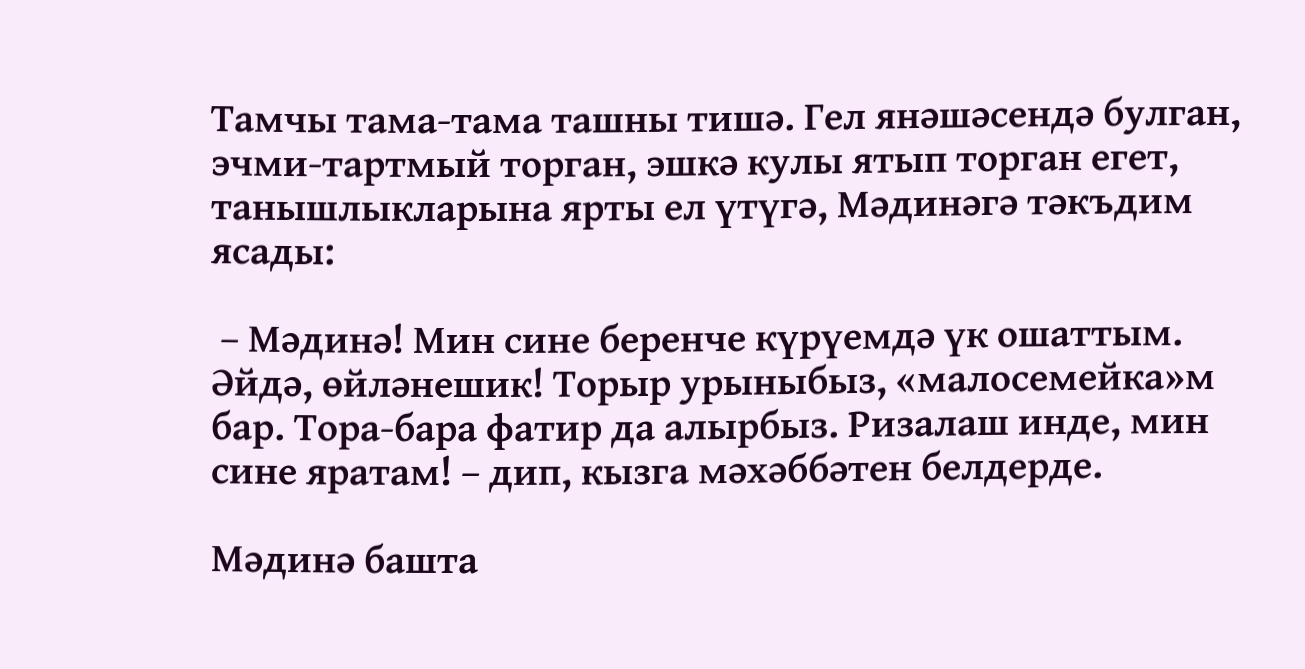Тамчы тама-тама ташны тишә. Гел янәшәсендә булган, эчми-тартмый торган, эшкә кулы ятып торган егет, танышлыкларына ярты ел үтүгә, Мәдинәгә тәкъдим ясады:

 – Мәдинә! Мин сине беренче күрүемдә үк ошаттым. Әйдә, өйләнешик! Торыр урыныбыз, «малосемейка»м бар. Тора-бара фатир да алырбыз. Ризалаш инде, мин сине яратам! – дип, кызга мәхәббәтен белдерде.

Мәдинә башта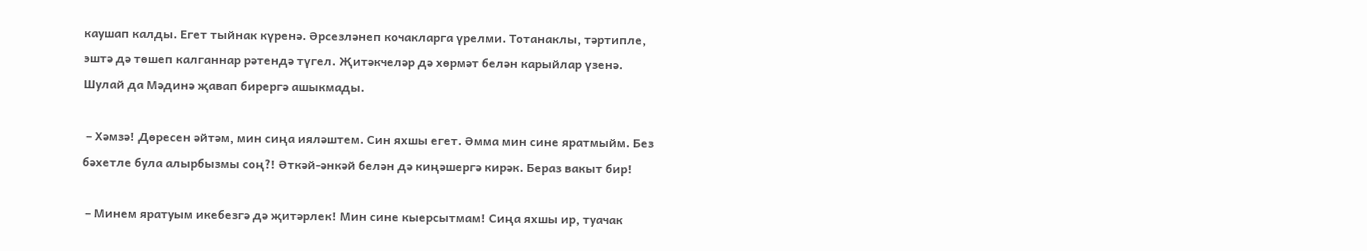каушап калды. Егет тыйнак күренә. Әрсезләнеп кочакларга үрелми. Тотанаклы, тәртипле, эштә дә төшеп калганнар рәтендә түгел. Җитәкчеләр дә хөрмәт белән карыйлар үзенә. Шулай да Мәдинә җавап бирергә ашыкмады.

 – Хәмзә! Дөресен әйтәм, мин сиңа ияләштем. Син яхшы егет. Әмма мин сине яратмыйм. Без бәхетле була алырбызмы соң?! Әткәй-әнкәй белән дә киңәшергә кирәк. Бераз вакыт бир!

 – Минем яратуым икебезгә дә җитәрлек! Мин сине кыерсытмам! Сиңа яхшы ир, туачак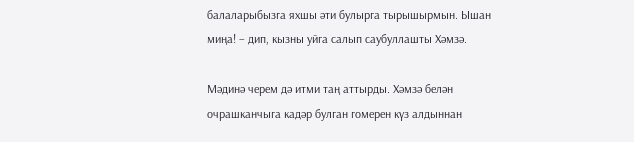балаларыбызга яхшы әти булырга тырышырмын. Ышан миңа! – дип, кызны уйга салып саубуллашты Хәмзә.

Мәдинә черем дә итми таң аттырды. Хәмзә белән очрашканчыга кадәр булган гомерен күз алдыннан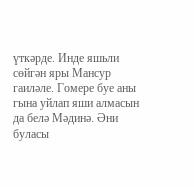үткәрде. Инде яшьли сөйгән яры Мансур гаиләле. Гомере буе аны гына уйлап яши алмасын да белә Мәдинә. Әни буласы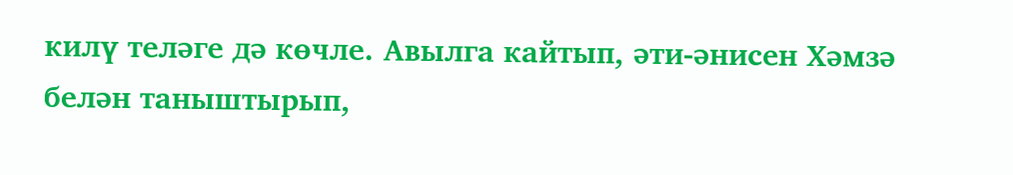килү теләге дә көчле. Авылга кайтып, әти-әнисен Хәмзә белән таныштырып,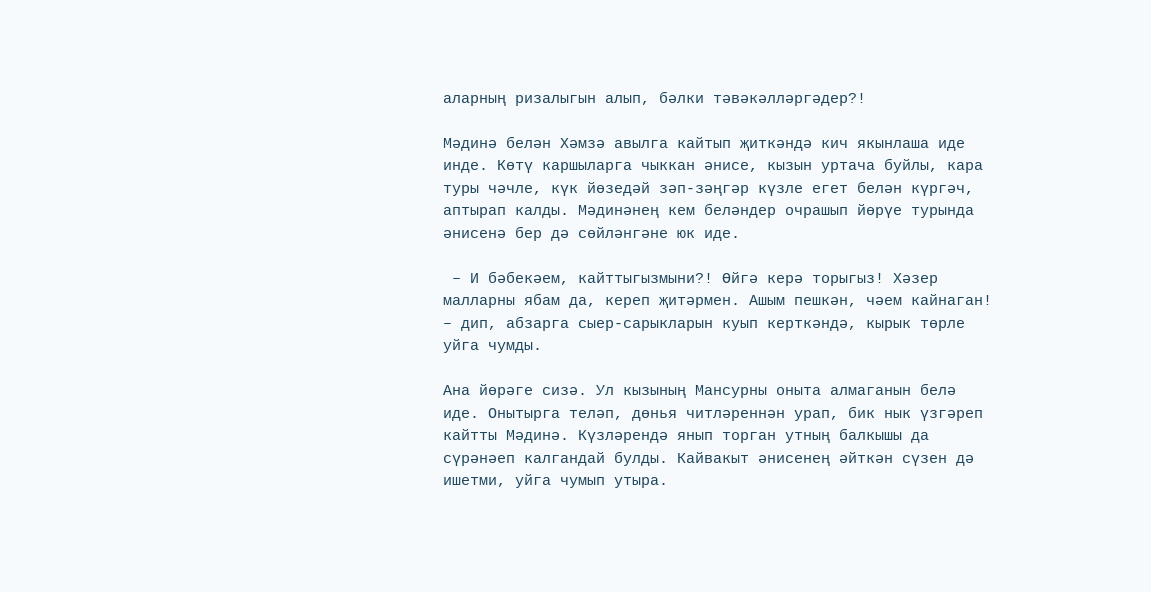аларның ризалыгын алып, бәлки тәвәкәлләргәдер?!

Мәдинә белән Хәмзә авылга кайтып җиткәндә кич якынлаша иде инде. Көтү каршыларга чыккан әнисе, кызын уртача буйлы, кара туры чәчле, күк йөзедәй зәп-зәңгәр күзле егет белән күргәч, аптырап калды. Мәдинәнең кем беләндер очрашып йөрүе турында әнисенә бер дә сөйләнгәне юк иде.

 – И бәбекәем, кайттыгызмыни?! Өйгә керә торыгыз! Хәзер малларны ябам да, кереп җитәрмен. Ашым пешкән, чәем кайнаган! – дип, абзарга сыер-сарыкларын куып керткәндә, кырык төрле уйга чумды.

Ана йөрәге сизә. Ул кызының Мансурны оныта алмаганын белә иде. Онытырга теләп, дөнья читләреннән урап, бик нык үзгәреп кайтты Мәдинә. Күзләрендә янып торган утның балкышы да сүрәнәеп калгандай булды. Кайвакыт әнисенең әйткән сүзен дә ишетми, уйга чумып утыра.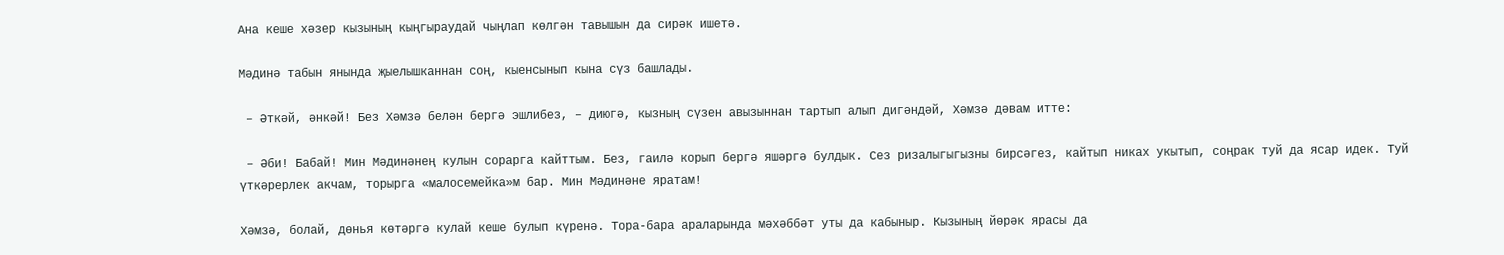Ана кеше хәзер кызының кыңгыраудай чыңлап көлгән тавышын да сирәк ишетә.

Мәдинә табын янында җыелышканнан соң, кыенсынып кына сүз башлады.

 – Әткәй, әнкәй! Без Хәмзә белән бергә эшлибез, – диюгә, кызның сүзен авызыннан тартып алып дигәндәй, Хәмзә дәвам итте:

 – Әби! Бабай! Мин Мәдинәнең кулын сорарга кайттым. Без, гаилә корып бергә яшәргә булдык. Сез ризалыгыгызны бирсәгез, кайтып никах укытып, соңрак туй да ясар идек. Туй үткәрерлек акчам, торырга «малосемейка»м бар. Мин Мәдинәне яратам!

Хәмзә, болай, дөнья көтәргә кулай кеше булып күренә. Тора-бара араларында мәхәббәт уты да кабыныр. Кызының йөрәк ярасы да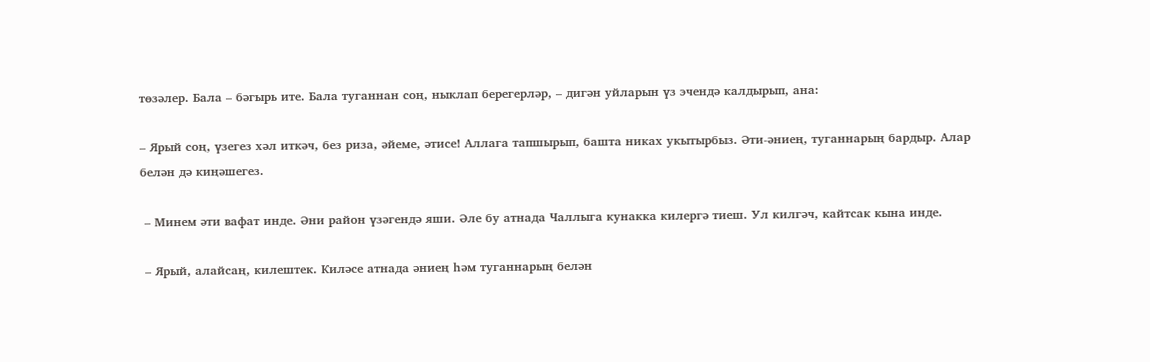төзәлер. Бала – бәгырь ите. Бала туганнан соң, ныклап берегерләр, – дигән уйларын үз эчендә калдырып, ана:

– Ярый соң, үзегез хәл иткәч, без риза, әйеме, әтисе! Аллага тапшырып, башта никах укытырбыз. Әти-әниең, туганнарың бардыр. Алар белән дә киңәшегез.

 – Минем әти вафат инде. Әни район үзәгендә яши. Әле бу атнада Чаллыга кунакка килергә тиеш. Ул килгәч, кайтсак кына инде.

 – Ярый, алайсаң, килештек. Киләсе атнада әниең һәм туганнарың белән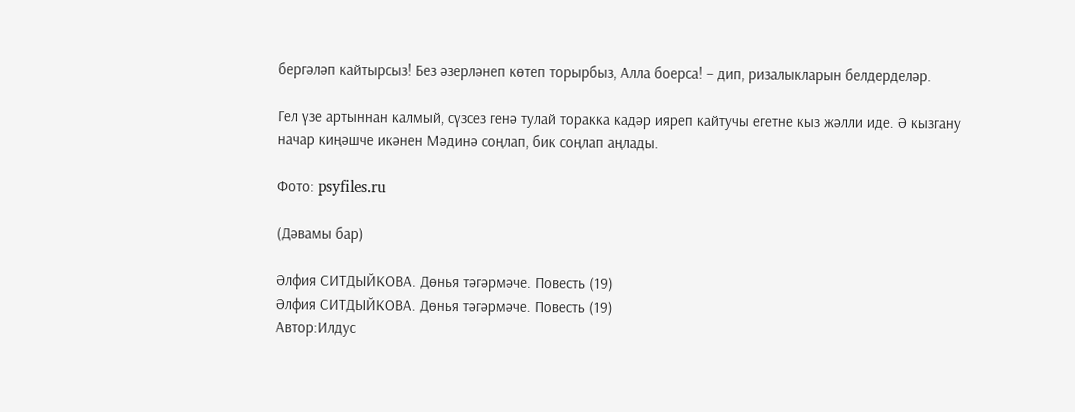бергәләп кайтырсыз! Без әзерләнеп көтеп торырбыз, Алла боерса! – дип, ризалыкларын белдерделәр.

Гел үзе артыннан калмый, сүзсез генә тулай торакка кадәр ияреп кайтучы егетне кыз жәлли иде. Ә кызгану начар киңәшче икәнен Мәдинә соңлап, бик соңлап аңлады.

Фото: psyfiles.ru

(Дәвамы бар)

Әлфия СИТДЫЙКОВА. Дөнья тәгәрмәче. Повесть (19)
Әлфия СИТДЫЙКОВА. Дөнья тәгәрмәче. Повесть (19)
Автор:Илдус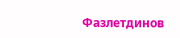Фазлетдинов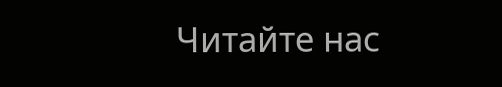Читайте нас